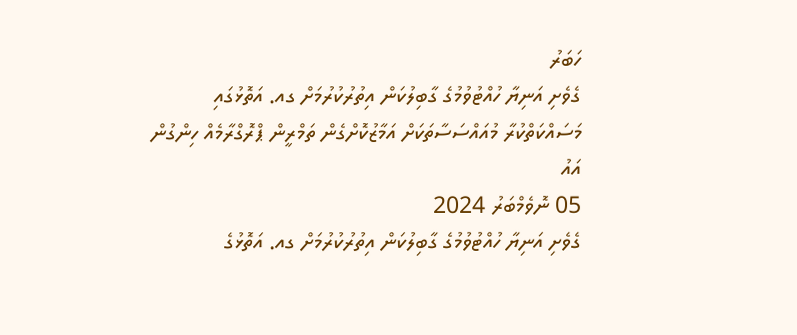ހަބަރު
ގެވެށި އަނިޔާ ހުއްޓުވުމުގެ ގާބިލުކަން އިތުރުކުރުމަށް ގއ. އަތޮޅުގައި މަސައްކަތްކުރާ މުއައްސަސާތަކަށް އަމާޒުކޮށްގެން ތަމްރީން ޕްރޮގްރާމެއް ހިންގުން އައު
05 ނޮވެމްބަރު 2024
ގެވެށި އަނިޔާ ހުއްޓުވުމުގެ ގާބިލުކަން އިތުރުކުރުމަށް ގއ. އަތޮޅުގެ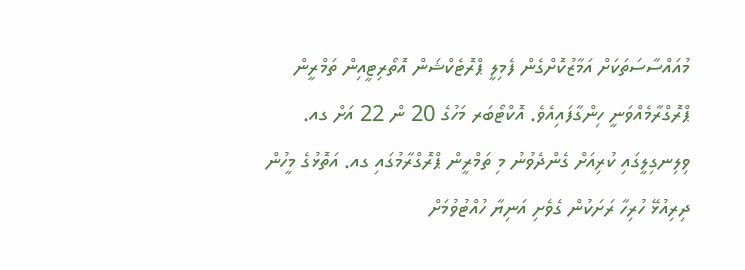މުއައްސާސަތަކަށް އަމާޒުކޮށްގެން ފެމިލީ ޕްރޮޓެކްޝަން އޮތޯރިޓީއިން ތަމްރީން ޕްރޮގްރާމެއްވަނީ ހިންގާފައިއެވެ. އޮކްޓޯބަރ މަހުގެ 20 ން 22 އަށް ގއ. ވިލިނގިލީގައި ކުރިއަށް ގެންދެވުނު މި ތަމްރީން ޕްރޮގްރާމުގައި ގއ. އަތޮޅުގެ މީހުން ދިރިއުޅޭ ހުރިހާ ރަށަކުން ގެވެށި އަނިޔާ ހުއްޓުވުމަށް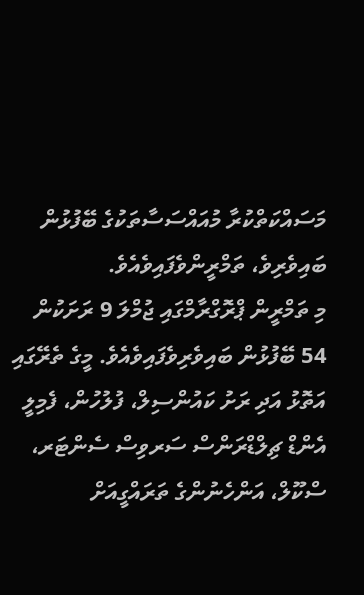މަސައްކަތްކުރާ މުއައްސަސާތަކުގެ ބޭފުޅުން ބައިވެރިވެ، ތަމްރީންވެފައިވެއެވެ.
މި ތަމްރީން ޕްރޮގްރާމްގައި ޖުމްލަ 9 ރަށަކުން 54 ބޭފުޅުން ބައިވެރިވެފައިވެއެވެ. މީގެ ތެރޭގައި އަތޮޅު އަދި ރަށު ކައުންސިލް، ފުލުހުން، ފެމިލީ އެންޑް ޗިލްޑްރަންސް ސަރވިސް ސެންޓަރ، ސްކޫލް، އަންހެނުންގެ ތަރައްގީއަށް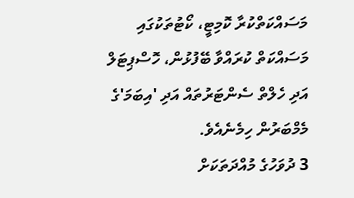މަސައްކަތްކުރާ ކޮމިޓީ، ކޯޓުތަކުގައި މަސައްކަތް ކުރައްވާ ބޭފުޅުން، ހޮސްޕިޓަލް އަދި ހެލްތް ސެންޓަރުތައް އަދި 'އިބަމަ'ގެ މެމްބަރުން ހިމެނެއެވެ.
3 ދުވަހުގެ މުއްދަތަކަށް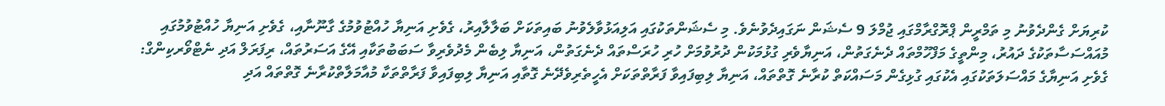ކުރިޔަށް ގެންދެވުނު މި ތަމްރީން ޕްރޮގްރާމްގައި ޖުމްލަ 9 ސެޝަން ނަގައިދެވުނެވެ. މި ސެޝަންތަކުގައި އަލިއަޅުވާލެވުނު ބައިތަކަށް ބަލާލާއިރު، ގެވެށި އަނިޔާ ހުއްޓުވުމުގެ ގާނޫނާއި، ގެވެށި އަނިޔާ ހުއްޓުވުމުގައި މުއައްސަސާތަކުގެ ދައުރު، މިންތީގެ މަފްހޫމްތައް ދެނެގަތުން، އަނިޔާވެރި ގުޅުމަކުން ދުރުވުމަށް ހުރި ހުރަސްތައް ދެނެގަތުން، އަނިޔާ ލިބެން މެދުވެރިވާ ސަބަބުތަކާއި އޭގެ އަސަރުތައް، ރިފަރަލް އަދި ނެޓްވޯރކިންގް: ގެވެށި އަނިޔާގެ މައްސަލަތަކުގައި އެކުގައި ގުޅިގެން މަސައްކަތް ކުރާނެ ގޮތްތައް، އަނިޔާ ލިބިފައިވާ ފަރާތްތަކަށް އެހީތެރިވެދޭނެ ގޮތާއި އަނިޔާ ލިބިފައިވާ ފަރާތްތަކާ މުއާމަލާތްކުރާނެ ގޮތްތައް އަދި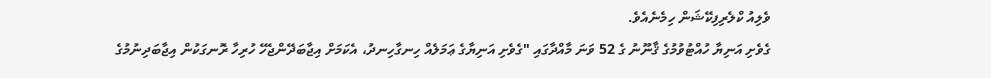ވެލިއު ކްލެރިފިކޭޝަން ހިމެނެއެވެ.
ގެވެށި އަނިޔާ ހުއްޓުވުމުގެ ޤާނޫނު ގެ 52 ވަނަ މާއްދާގައި "ގެވެށި އަނިޔާގެ ޢަމަލެއް ހިނގާހިނދު، އެކަމަށް އިޖާބަދޭންޖެހޭ ހުރިހާ ރޮނގަކުން އިޖާބަދިނުމުގެ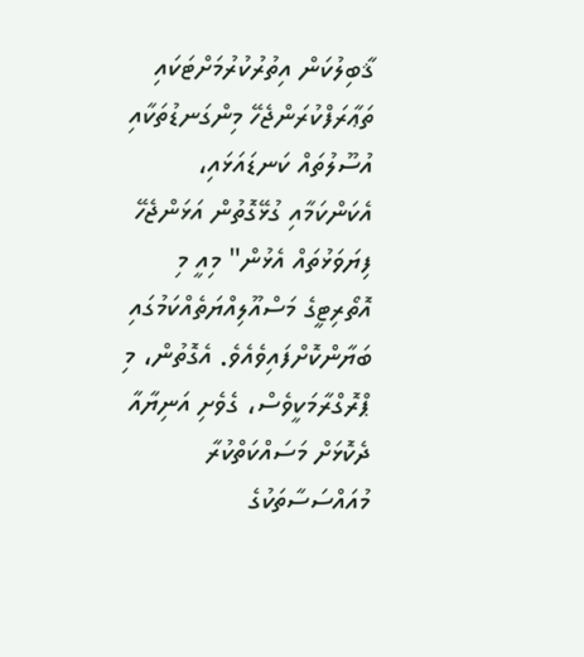ޤާބިލުކަން އިތުރުކުރުމަށްޓަކައި ތަޢާރަފްކުރަންޖެހޭ މިންގަނޑުތަކާއި އުސޫލުތައް ކަނޑައަޅައި، އެކަންކަމާއި ގުޅޭގޮތުން އަޅަންޖެހޭ ފިޔަވަޅުތައް އެޅުން" މިއީ މި އޮތޯރިޓީގެ މަސްއޫލިއްޔަތެއްކަމުގައި ބަޔާންކޮށްފައިވެއެވެ. އެގޮތުން، މި ޕްރޮގްރާމަކީވެސް، ގެވެށި އަނިޔާއާ ދެކޮޅަށް މަސައްކަތްކުރާ މުއައްސަސާތަކުގެ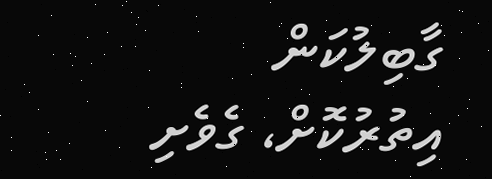ގާބިލުކަން އިތުރުކޮށް، ގެވެށި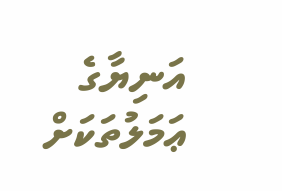އަނިޔާގެ ޢަމަލުތަކަށް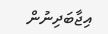އިޖާބަދިނުން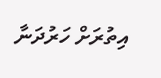އިތުރަށް ހަރުދަނާ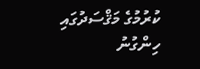ކުރުމުގެ މަޤްސަދުގައި ހިންގުނު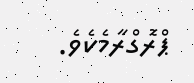ޕްރޮގްރާމެކެވެ.